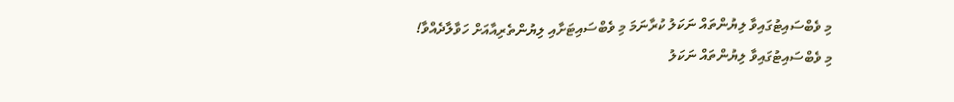މި ވެބްސައިޓުގައިވާ ލިޔުންތައް ނަކަލު ކުރާނަމަ މި ވެބްސައިޓަށާއި ލިޔުންތެރިއާއަށް ހަވާލާދެއްވާ!
މި ވެބްސައިޓުގައިވާ ލިޔުންތައް ނަކަލު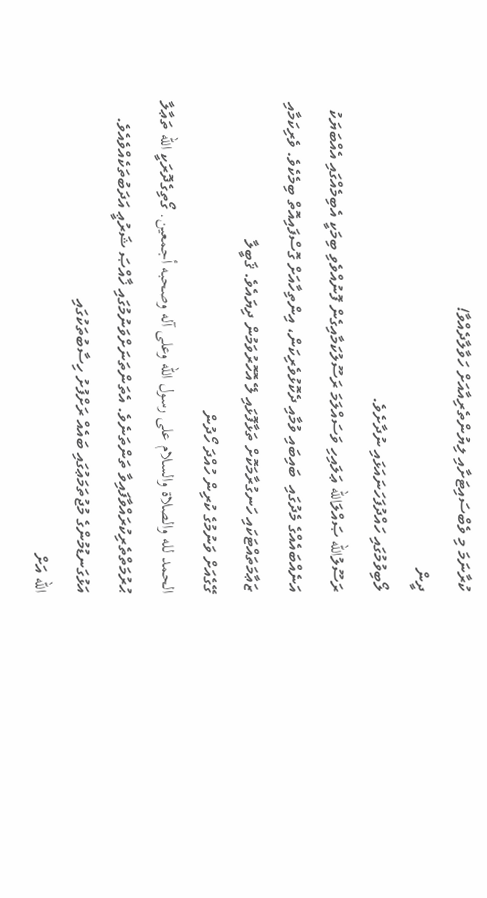ކުރާނަމަ މި ވެބްސައިޓަށާއި ލިޔުންތެރިއާއަށް ހަވާލާދެއްވާ!
ދީން
ލޯބިވުމުގައި ހައްދުފަހަނައަޅައި ނުދާށެވެ.
ރަސޫލުالله ޞައްލަالله ޢަލައިހި ވަސައްލަމަ ރަސޫލުކަމާއިގެން ފޮނުއްވެވި ބިމަކީ އެބިމެއްގައި އެއްބަޔަކު އަނެއްބައެއްގެ މެދުގައި  ބައިބައި ވުމާއި ދެކޮޅުވެރިކަން، އިންތިހާއަށް ގޮސްފައިއޮތް ބިމެކެވެ. ވެރިކަމާއި ޒަޢާމަތައްޓަކައި ހަނގުރާމަކޮށް ތަޅާފޮޅައި ލޭ އޮހޮރުވަމުން ދިޔައެވެ. ޤަބީލާ
ގޭގެއަށް ވަނުމުގެ ކުރިން ހުއްދަ ހޯދުން
الحمد لله والصلاة والسلام على رسول الله وعلى آله وصحبه أجمعين. ގޯތިގެދޮރަކީ الله ތަޢާލާ ޙުރުމަތްތެރިކުރައްވާފައިވާ ތަންތަނެވެ. އެތަންތަނަށްވަނުމުގައި ޚާއްޞަ ޝަރުޢީ އަދަބުތަކެއްވެއެވެ. އަޅުގަނޑުމުންގެ މުޖުތަމަޢުގައި ބައެއް ރަށްފުށު ހިސާބުތަކުގައި
الله އަށް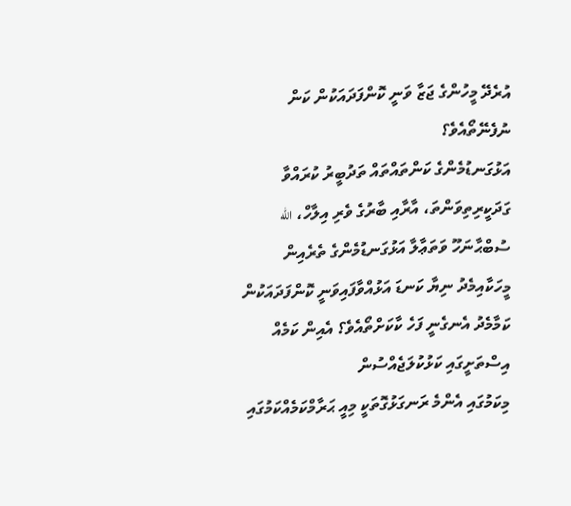އުރެދޭ މީހުންގެ ޖަޒާ ވަނީ ކޮންފަދައަކުން ކަން ނުފެނޭތޯއެވެ؟
އަޅުގަނޑުމެންގެ ކަންތައްތައް ތަދުބީރު ކުރައްވާ ގަދަކީރިތިވަންތަ، އާރާއި ބާރުގެ ވެރި އިލާހް، الله ސުބްޙާނަހޫ ވަތަޢާލާ އަޅުގަނޑުމެންގެ ތެރެއިން މީހަކާއިމެދު ނިޔާ ކަނޑަ އަޅުއްވާފައިވަނީ ކޮންފަދައަކުން ކަމާމެދު އެނގެނީ ފަހެ ކާކަށްތޯއެވެ؟ އެއިން ކަމެއް
އިސްތަށީގައި ކަޅުކުލަޖެއްސުން
މިކަމުގައި އެންމެ ރަނގަޅުގޮތަކީ މިއީ ޙަރާމްކަމެއްކަމުގައި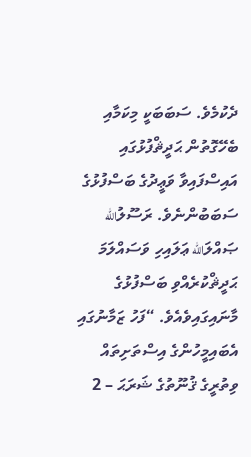ދެކުމެވެ. ސަބަބަކީ މިކަމާއި ބެހޭގޮތުން ޙަދީޘްފުޅުގައި އައިސްފައިވާ ވަޢީދުގެ ބަސްފުޅުގެ ސަބަބުންނެވެ. ރަސޫލުالله ޞައްލަالله ޢަލައިހި ވަސައްލަމަ ޙަދީޘްކުރެއްވި ބަސްފުޅުގެ މާނައިގައިވެއެވެ. “ފަހު ޒަމާނުގައި އެބައިމީހުންގެ އިސްތަށިތައް
ވިތުރީގެ ޤުނޫތުގެ ޝަރަޙަ – 2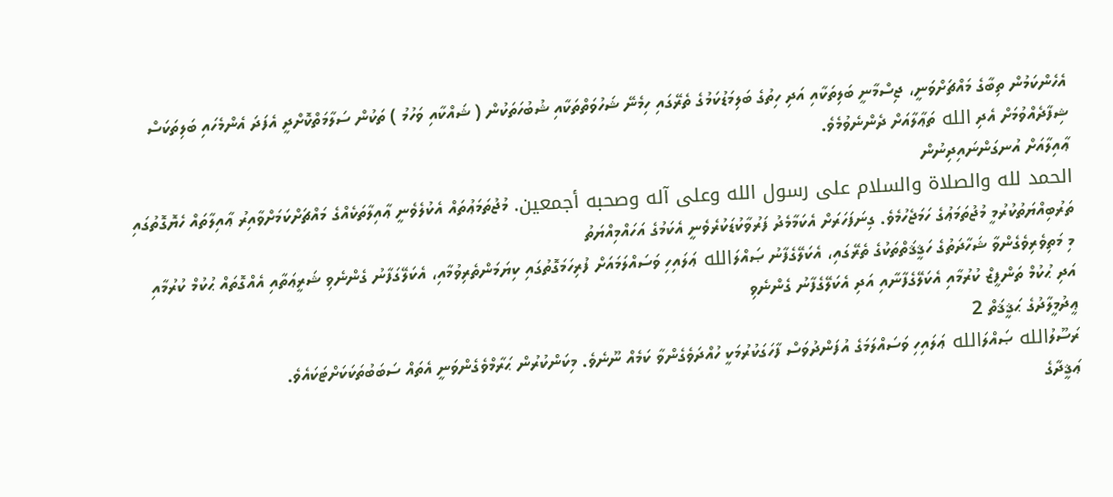އެހެންކަމުން ތިބާގެ މައްޗަށްވަނީ، ޖިސްމާނީ ބަލިތަކާއި އަދި ހިތުގެ ބަލިމަޑުކަމުގެ ތެރޭގައި ހިމެނޭ ޝަހުވަތްތަކާއި ޝުބުހަތަކުން ( ޝައްކާއި ވަހުމު ) ތަކުން ސަލާމަތްކޮށްދީ އެފަދަ އެންމެހައި ބަލިތަކަސް ޝިފާދެއްވުމަށް އެދި الله ތަޢާލާއަށް ދެންނެވުމެވެ.
ޢާއިލާއަށް އުނގަންނައިދިނުން
الحمد لله والصلاة والسلام على رسول الله وعلى آله وصحبه أجمعين. މުޖުތަމަޢުތައް އެކުލެވެނީ ޢާއިލާތަކެއްގެ މައްޗަށްކަމަށްވާއިރު ޢާއިލާތައް ހެޔޮގޮތުގައި ތަރުބިއްޔަތުކުރުމީ މުޖުތަމަޢުގެ ހަމަޖެހުމެވެ. ގިނަފަހަރަށް އެކަމާމެދު ފަރުވާކުޑަކުރެވެނީ އެކަމުގެ އަހައްމިއްޔަތު
މި މަތިވެރިވެގެންވާ ޝަހާދަތުގެ ހަޤީޤަތްތަކުގެ ތެރޭގައި، އެކަލޭގެފާނު ޞައްލަالله ޢަލައިހި ވަސައްލަމައަށް ފުރިހަމަގޮތުގައި ކިޔަމަންތެރިވުމާއި، އެކަލޭގަފާނު ގެންނެވި ޝަރީޢަތާއި އެއްގޮތައް ޙުކުމް ކުރުމާއި އަދި ޙުކުމް ތަންފީޒް ކުރުމާއި އެކަލޭގެފާނާއި އަދި އެކަލޭގެފާނު ގެންނެވި
ޢީދުމީލާދުގެ ޙަޤީޤަތް 2
ރަސޫލުالله ޞައްލަالله ޢަލައިހި ވަސައްލަމަގެ އުފަންދުވަސް ފާހަގަކުރުމަކީ ހުއްދަވެގެންވާ ކަމެއް ނޫނެވެ. މިކަންކުރުން ޙަރާމްވެގެންވަނީ އެތައް ސަބަބުތަކަކަށްޓަކައެވެ.
ޢަޤީދާގެ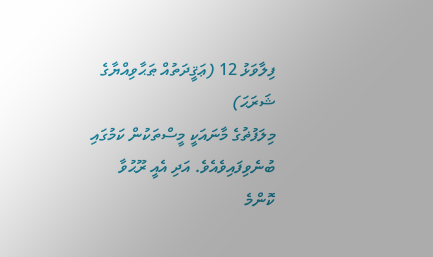ފިލާވަޅު 12 (ޢަޤީދަތުއް ޠަޙާވިއްޔާގެ ޝަރަޙަ)
މިލަފުޡުގެ މާނައަކީ މީސްތަކުން ކަމުގައި ބުނެވިފައިވެއެވެ. އަދި އެއީ ރޫޙުވާ ކޮންމެ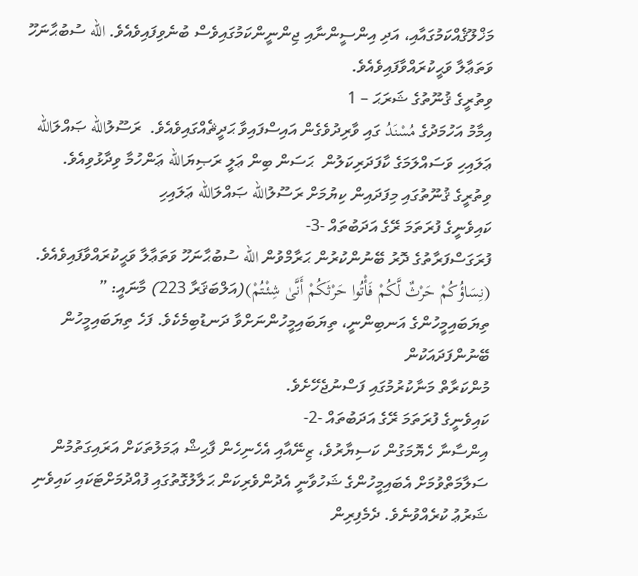މަޚްލޫޤެއްކަމުގައާއި، އަދި އިންސީންނާއި ޖިންނީންކަމުގައިވެސް ބުނެވިފައިވެއެވެ. الله ސުބުޙާނަހޫ ވަތަޢާލާ ވަޙީކުރައްވާފައިވެއެވެ.
ވިތުރީގެ ޤުނޫތުގެ ޝަރަޙަ – 1
އިމާމު އަހުމަދުގެ مُسْنَدُ ގައި ވާރިދުވެގެން އައިސްފައިވާ ޙަދީޘެއްގައިވެއެވެ.  ރަސޫލުالله ޞައްލަالله ޢަލައިހި ވަސައްލަމަގެ ކާފަދަރިކަލުން  ޙަސަން ބިން ޢަލީ ރަޞިޔަالله ޢަންހުމާ ވިދާޅުވިއެވެ. ވިތުރީގެ ޤުނޫތުގައި މިފަދައިން ކިޔުމަށް ރަސޫލުالله ޞައްލަالله ޢަލައިހި
ކައިވެނީގެ ފުރަތަމަ ރޭގެ އަދަބުތައް -3-
ފުރަގަސްފަރާތުގެ ދޮރު ބޭނުންކުރުން ޙަރާމްވުން الله ސުބުޙާނަހޫ ވަތަޢާލާ ވަޙީކުރައްވާފައިވެއެވެ. (نِسَاؤُكُمْ حَرْثٌ لَّكُمْ فَأْتُوا حَرْثَكُمْ أَنَّىٰ شِئْتُمْ)(އަލްބަޤަރާ 223) މާނައީ: ” ތިޔަބައިމީހުންގެ އަނބިންނީ، ތިޔަބައިމީހުންނަށްވާ ދަނޑުބިމެކެވެ. ފަހެ ތިޔަބައިމީހުން ބޭނުންފަދައަކުން
މުންކަރާތް މަނާކުރުމުގައި ފަސްނުޖެހޭށެވެ.
ކައިވެނީގެ ފުރަތަމަ ރޭގެ އަދަބުތައް -2-
އިންސާނާ ހެޔޮމަގުން ކަސިޔާރުވެ، ޒިނޭއާއި އެހެނިހެން ފާޙިޝް ޢަމަލުތަކަށް އަރައިގަތުމުން ސަލާމަތްވުމަށް އެބައިމީހުންގެ ޝަހުވާނީ އެދުންވެރިކަން ޙަލާލުގޮތުގައި ފުއްދުމަށްޓަކައި ކައިވެނި ޝަރުޢު ކުރެއްވުނެވެ. ދެމެފިރިން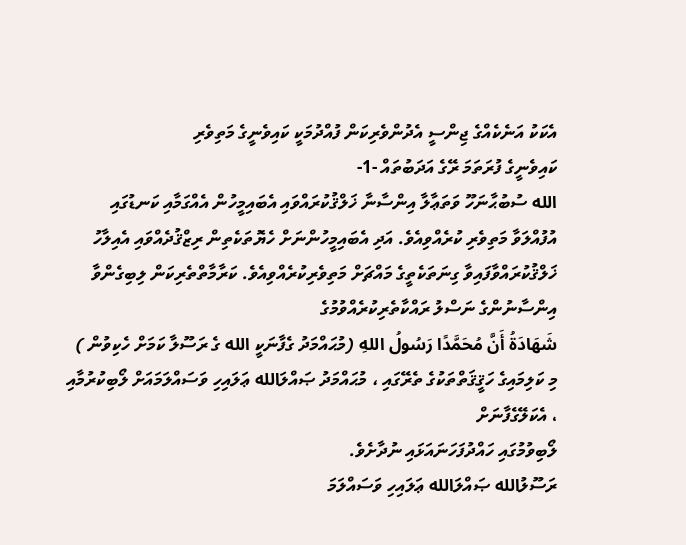އެކަކު އަނެކެއްގެ ޖިންސީ އެދުންވެރިކަން ފުއްދުމަކީ ކައިވެނީގެ މަތިވެރި
ކައިވެނީގެ ފުރަތަމަ ރޭގެ އަދަބުތައް -1-
الله ސުބުޙާނަހޫ ވަތަޢާލާ އިންސާނާ ޚަލްޤުކުރައްވައި އެބައިމީހުން އެއްގަމާއި ކަނޑުގައި އުފުއްލަވާ މަތިވެރި ކުރެއްވިއެވެ. އަދި އެބައިމީހުންނަށް ހެޔޮތަކެތިން ރިޒްޤުދެއްވައި އެއިލާހު ޚަލްޤުކުރައްވާފައިވާ ގިނަތަކެތީގެ މައްޗަށް މަތިވެރިކުރެއްވިއެވެ. ކަރާމާތްތެރިކަން ލިބިގެންވާ އިންސާނުންގެ ނަސްލު ރައްކާތެރިކުރެއްވުމުގެ
شَهَادَةُ أَنَّ مُحَمَّدًا رَسُولُ اللهِ (މުޙައްމަދު ގެފާނަކީ الله ގެ ރަސޫލާ ކަމަށް ހެކިވުން ) މި ކަލިމައިގެ ހަޤީޤަތްތަކުގެ ތެރޭގައި ، މުޙައްމަދު ޞައްލަالله ޢަލައިހި ވަސައްލަމައަށް ލޯބިކުރުމާއި ، އެކަލޭގެފާނަށް
ލޯބިވުމުގައި ހައްދުފަހަނައަޅައި ނުދާށެވެ.
ރަސޫލުالله ޞައްލަالله ޢަލައިހި ވަސައްލަމަ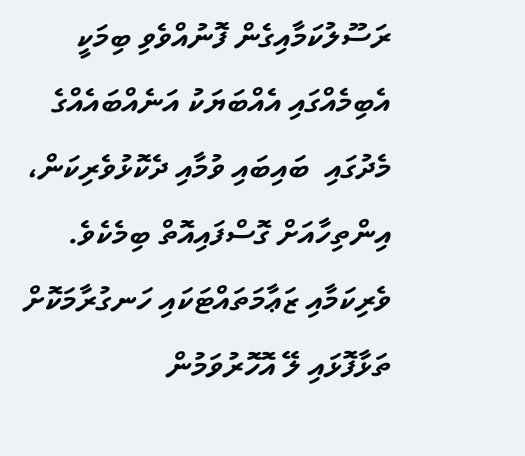ރަސޫލުކަމާއިގެން ފޮނުއްވެވި ބިމަކީ އެބިމެއްގައި އެއްބަޔަކު އަނެއްބައެއްގެ މެދުގައި  ބައިބައި ވުމާއި ދެކޮޅުވެރިކަން، އިންތިހާއަށް ގޮސްފައިއޮތް ބިމެކެވެ. ވެރިކަމާއި ޒަޢާމަތައްޓަކައި ހަނގުރާމަކޮށް ތަޅާފޮޅައި ލޭ އޮހޮރުވަމުން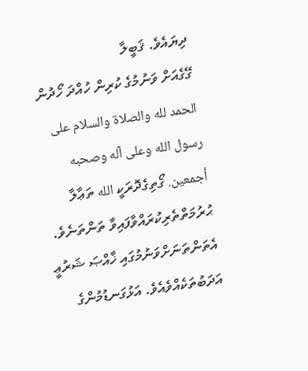ދިޔައެވެ. ޤަބީލާ
ގޭގެއަށް ވަނުމުގެ ކުރިން ހުއްދަ ހޯދުން
الحمد لله والصلاة والسلام على رسول الله وعلى آله وصحبه أجمعين. ގޯތިގެދޮރަކީ الله ތަޢާލާ ޙުރުމަތްތެރިކުރައްވާފައިވާ ތަންތަނެވެ. އެތަންތަނަށްވަނުމުގައި ޚާއްޞަ ޝަރުޢީ އަދަބުތަކެއްވެއެވެ. އަޅުގަނޑުމުންގެ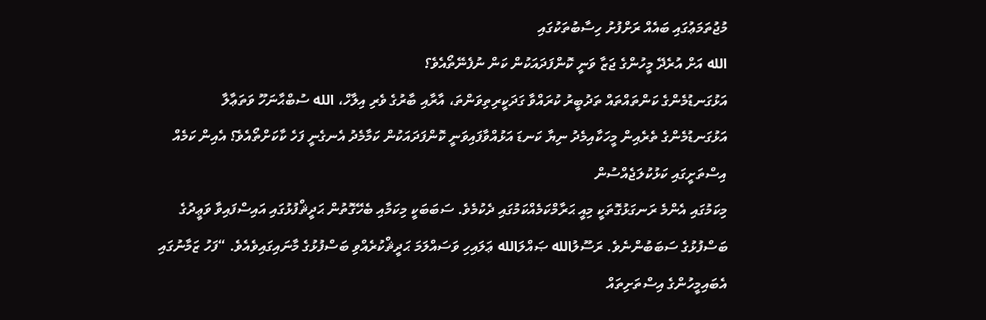މުޖުތަމަޢުގައި ބައެއް ރަށްފުށު ހިސާބުތަކުގައި
الله އަށް އުރެދޭ މީހުންގެ ޖަޒާ ވަނީ ކޮންފަދައަކުން ކަން ނުފެނޭތޯއެވެ؟
އަޅުގަނޑުމެންގެ ކަންތައްތައް ތަދުބީރު ކުރައްވާ ގަދަކީރިތިވަންތަ، އާރާއި ބާރުގެ ވެރި އިލާހް، الله ސުބްޙާނަހޫ ވަތަޢާލާ އަޅުގަނޑުމެންގެ ތެރެއިން މީހަކާއިމެދު ނިޔާ ކަނޑަ އަޅުއްވާފައިވަނީ ކޮންފަދައަކުން ކަމާމެދު އެނގެނީ ފަހެ ކާކަށްތޯއެވެ؟ އެއިން ކަމެއް
އިސްތަށީގައި ކަޅުކުލަޖެއްސުން
މިކަމުގައި އެންމެ ރަނގަޅުގޮތަކީ މިއީ ޙަރާމްކަމެއްކަމުގައި ދެކުމެވެ. ސަބަބަކީ މިކަމާއި ބެހޭގޮތުން ޙަދީޘްފުޅުގައި އައިސްފައިވާ ވަޢީދުގެ ބަސްފުޅުގެ ސަބަބުންނެވެ. ރަސޫލުالله ޞައްލަالله ޢަލައިހި ވަސައްލަމަ ޙަދީޘްކުރެއްވި ބަސްފުޅުގެ މާނައިގައިވެއެވެ. “ފަހު ޒަމާނުގައި އެބައިމީހުންގެ އިސްތަށިތައް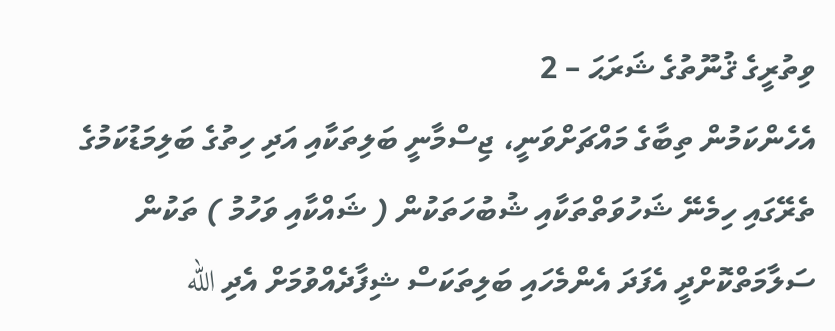ވިތުރީގެ ޤުނޫތުގެ ޝަރަޙަ – 2
އެހެންކަމުން ތިބާގެ މައްޗަށްވަނީ، ޖިސްމާނީ ބަލިތަކާއި އަދި ހިތުގެ ބަލިމަޑުކަމުގެ ތެރޭގައި ހިމެނޭ ޝަހުވަތްތަކާއި ޝުބުހަތަކުން ( ޝައްކާއި ވަހުމު ) ތަކުން ސަލާމަތްކޮށްދީ އެފަދަ އެންމެހައި ބަލިތަކަސް ޝިފާދެއްވުމަށް އެދި الله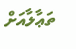ތަޢާލާއަށް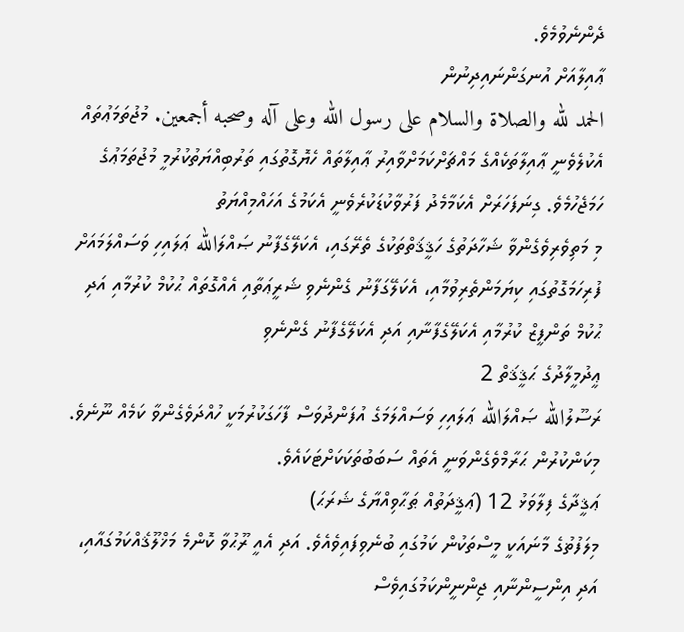ދެންނެވުމެވެ.
ޢާއިލާއަށް އުނގަންނައިދިނުން
الحمد لله والصلاة والسلام على رسول الله وعلى آله وصحبه أجمعين. މުޖުތަމަޢުތައް އެކުލެވެނީ ޢާއިލާތަކެއްގެ މައްޗަށްކަމަށްވާއިރު ޢާއިލާތައް ހެޔޮގޮތުގައި ތަރުބިއްޔަތުކުރުމީ މުޖުތަމަޢުގެ ހަމަޖެހުމެވެ. ގިނަފަހަރަށް އެކަމާމެދު ފަރުވާކުޑަކުރެވެނީ އެކަމުގެ އަހައްމިއްޔަތު
މި މަތިވެރިވެގެންވާ ޝަހާދަތުގެ ހަޤީޤަތްތަކުގެ ތެރޭގައި، އެކަލޭގެފާނު ޞައްލަالله ޢަލައިހި ވަސައްލަމައަށް ފުރިހަމަގޮތުގައި ކިޔަމަންތެރިވުމާއި، އެކަލޭގަފާނު ގެންނެވި ޝަރީޢަތާއި އެއްގޮތައް ޙުކުމް ކުރުމާއި އަދި ޙުކުމް ތަންފީޒް ކުރުމާއި އެކަލޭގެފާނާއި އަދި އެކަލޭގެފާނު ގެންނެވި
ޢީދުމީލާދުގެ ޙަޤީޤަތް 2
ރަސޫލުالله ޞައްލަالله ޢަލައިހި ވަސައްލަމަގެ އުފަންދުވަސް ފާހަގަކުރުމަކީ ހުއްދަވެގެންވާ ކަމެއް ނޫނެވެ. މިކަންކުރުން ޙަރާމްވެގެންވަނީ އެތައް ސަބަބުތަކަކަށްޓަކައެވެ.
ޢަޤީދާގެ ފިލާވަޅު 12 (ޢަޤީދަތުއް ޠަޙާވިއްޔާގެ ޝަރަޙަ)
މިލަފުޡުގެ މާނައަކީ މީސްތަކުން ކަމުގައި ބުނެވިފައިވެއެވެ. އަދި އެއީ ރޫޙުވާ ކޮންމެ މަޚްލޫޤެއްކަމުގައާއި، އަދި އިންސީންނާއި ޖިންނީންކަމުގައިވެސް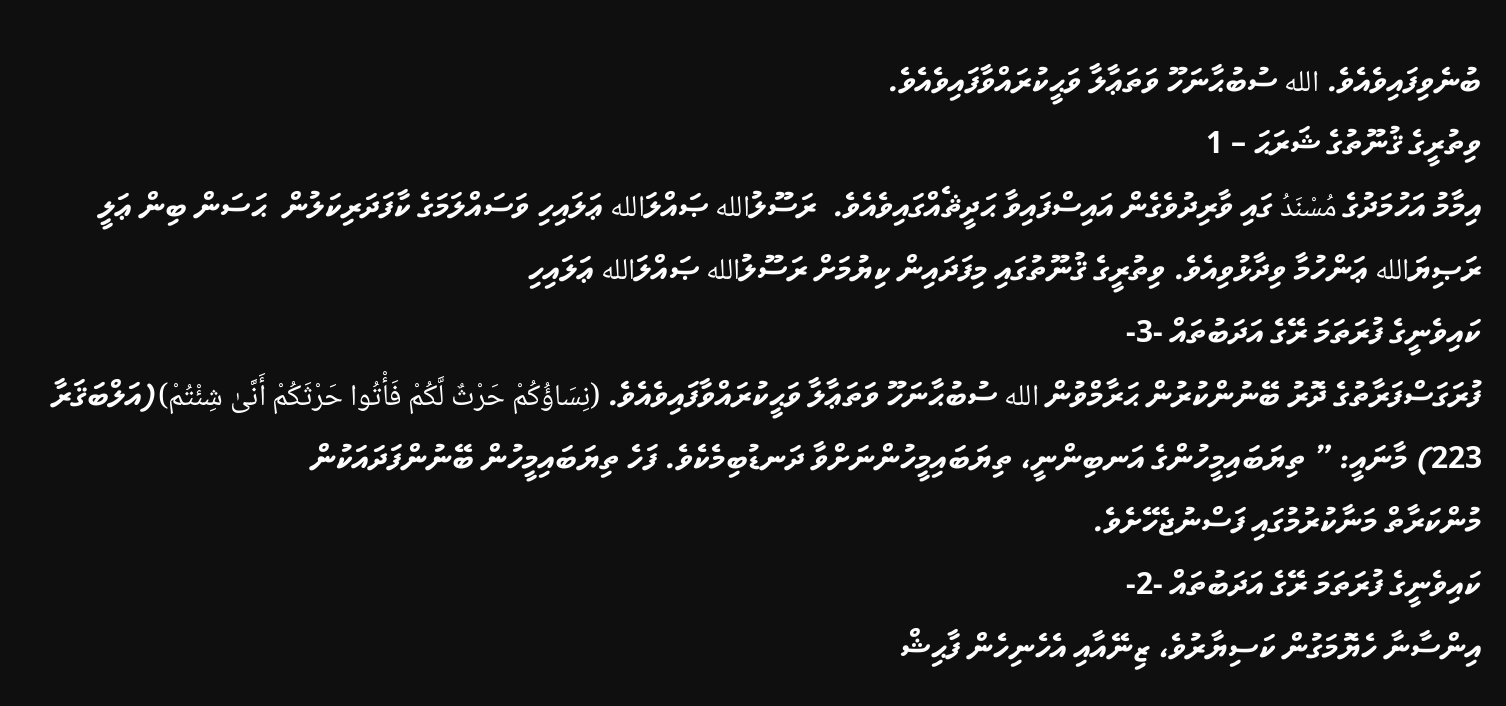ބުނެވިފައިވެއެވެ. الله ސުބުޙާނަހޫ ވަތަޢާލާ ވަޙީކުރައްވާފައިވެއެވެ.
ވިތުރީގެ ޤުނޫތުގެ ޝަރަޙަ – 1
އިމާމު އަހުމަދުގެ مُسْنَدُ ގައި ވާރިދުވެގެން އައިސްފައިވާ ޙަދީޘެއްގައިވެއެވެ.  ރަސޫލުالله ޞައްލަالله ޢަލައިހި ވަސައްލަމަގެ ކާފަދަރިކަލުން  ޙަސަން ބިން ޢަލީ ރަޞިޔަالله ޢަންހުމާ ވިދާޅުވިއެވެ. ވިތުރީގެ ޤުނޫތުގައި މިފަދައިން ކިޔުމަށް ރަސޫލުالله ޞައްލަالله ޢަލައިހި
ކައިވެނީގެ ފުރަތަމަ ރޭގެ އަދަބުތައް -3-
ފުރަގަސްފަރާތުގެ ދޮރު ބޭނުންކުރުން ޙަރާމްވުން الله ސުބުޙާނަހޫ ވަތަޢާލާ ވަޙީކުރައްވާފައިވެއެވެ. (نِسَاؤُكُمْ حَرْثٌ لَّكُمْ فَأْتُوا حَرْثَكُمْ أَنَّىٰ شِئْتُمْ)(އަލްބަޤަރާ 223) މާނައީ: ” ތިޔަބައިމީހުންގެ އަނބިންނީ، ތިޔަބައިމީހުންނަށްވާ ދަނޑުބިމެކެވެ. ފަހެ ތިޔަބައިމީހުން ބޭނުންފަދައަކުން
މުންކަރާތް މަނާކުރުމުގައި ފަސްނުޖެހޭށެވެ.
ކައިވެނީގެ ފުރަތަމަ ރޭގެ އަދަބުތައް -2-
އިންސާނާ ހެޔޮމަގުން ކަސިޔާރުވެ، ޒިނޭއާއި އެހެނިހެން ފާޙިޝް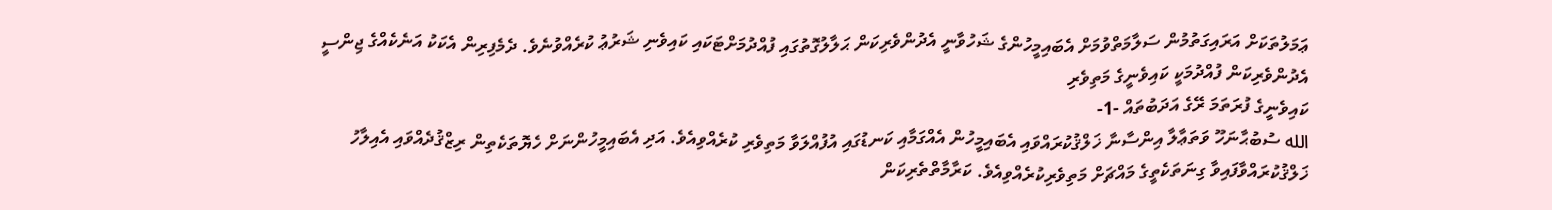ޢަމަލުތަކަށް އަރައިގަތުމުން ސަލާމަތްވުމަށް އެބައިމީހުންގެ ޝަހުވާނީ އެދުންވެރިކަން ޙަލާލުގޮތުގައި ފުއްދުމަށްޓަކައި ކައިވެނި ޝަރުޢު ކުރެއްވުނެވެ. ދެމެފިރިން އެކަކު އަނެކެއްގެ ޖިންސީ އެދުންވެރިކަން ފުއްދުމަކީ ކައިވެނީގެ މަތިވެރި
ކައިވެނީގެ ފުރަތަމަ ރޭގެ އަދަބުތައް -1-
الله ސުބުޙާނަހޫ ވަތަޢާލާ އިންސާނާ ޚަލްޤުކުރައްވައި އެބައިމީހުން އެއްގަމާއި ކަނޑުގައި އުފުއްލަވާ މަތިވެރި ކުރެއްވިއެވެ. އަދި އެބައިމީހުންނަށް ހެޔޮތަކެތިން ރިޒްޤުދެއްވައި އެއިލާހު ޚަލްޤުކުރައްވާފައިވާ ގިނަތަކެތީގެ މައްޗަށް މަތިވެރިކުރެއްވިއެވެ. ކަރާމާތްތެރިކަން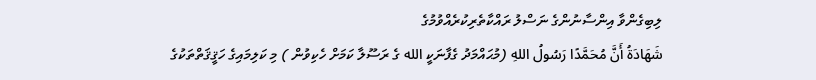ލިބިގެންވާ އިންސާނުންގެ ނަސްލު ރައްކާތެރިކުރެއްވުމުގެ
شَهَادَةُ أَنَّ مُحَمَّدًا رَسُولُ اللهِ (މުޙައްމަދު ގެފާނަކީ الله ގެ ރަސޫލާ ކަމަށް ހެކިވުން ) މި ކަލިމައިގެ ހަޤީޤަތްތަކުގެ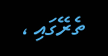ތެރޭގައި ،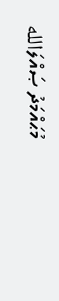މުޙައްމަދު ޞައްލަالله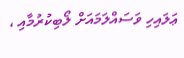ޢަލައިހި ވަސައްލަމައަށް ލޯބިކުރުމާއި ،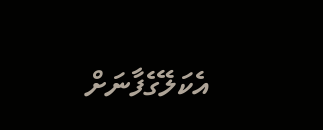އެކަލޭގެފާނަށް